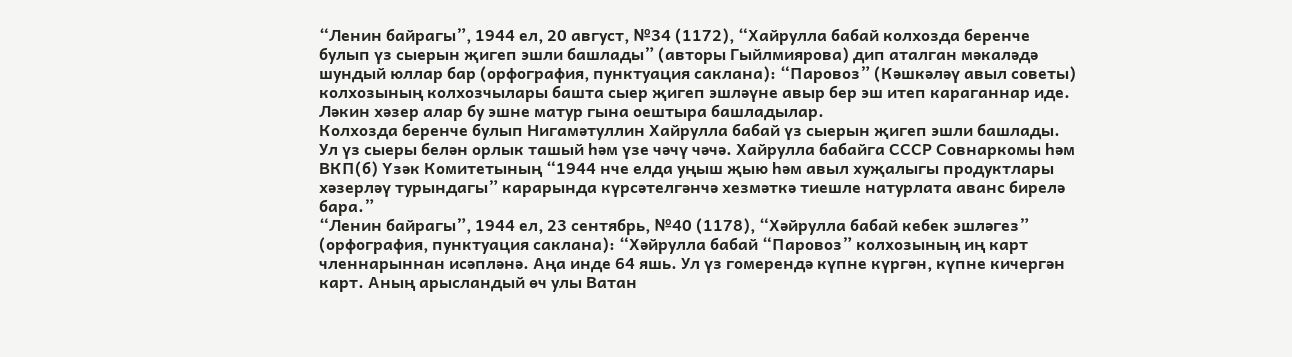“Ленин байрагы”, 1944 ел, 20 август, №34 (1172), “Хайрулла бабай колхозда беренче булып үз сыерын җигеп эшли башлады” (авторы Гыйлмиярова) дип аталган мәкаләдә шундый юллар бар (орфография, пунктуация саклана): “Паровоз” (Кәшкәләү авыл советы) колхозының колхозчылары башта сыер җигеп эшләүне авыр бер эш итеп караганнар иде. Ләкин хәзер алар бу эшне матур гына оештыра башладылар.
Колхозда беренче булып Нигамәтуллин Хайрулла бабай үз сыерын җигеп эшли башлады. Ул үз сыеры белән орлык ташый һәм үзе чәчү чәчә. Хайрулла бабайга СССР Совнаркомы һәм ВКП(б) Үзәк Комитетының “1944 нче елда уңыш җыю һәм авыл хуҗалыгы продуктлары хәзерләү турындагы” карарында күрсәтелгәнчә хезмәткә тиешле натурлата аванс бирелә бара.”
“Ленин байрагы”, 1944 ел, 23 сентябрь, №40 (1178), “Хәйрулла бабай кебек эшләгез” (орфография, пунктуация саклана): “Хәйрулла бабай “Паровоз” колхозының иң карт членнарыннан исәпләнә. Аңа инде 64 яшь. Ул үз гомерендә күпне күргән, күпне кичергән карт. Аның арысландый өч улы Ватан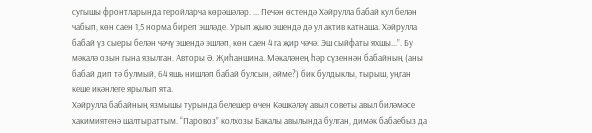сугышы фронтларында геройларча көрәшәләр. ... Печән өстендә Хәйрулла бабай кул белән чабып, көн саен 1,5 норма биреп эшләде. Урып җыю эшендә дә ул актив катнаша. Хәйрулла бабай үз сыеры белән чәчү эшендә эшләп, көн саен 4 га җир чәчә. Эш сыйфаты яхшы...”. Бу мәкалә озын гына язылган. Авторы Ә. Җиһаншина. Мәкаләнең һәр сүзеннән бабайның (аны бабай дип тә булмый, 64 яшь нишләп бабай булсын, әйме?) бик булдыклы, тырыш, уңган кеше икәнлеге ярылып ята.
Хәйрулла бабайның язмышы турында белешер өчен Кәшкәләү авыл советы авыл биләмәсе хакимиятенә шалтыраттым. “Паровоз” колхозы Бакалы авылында булган, димәк бабаебыз да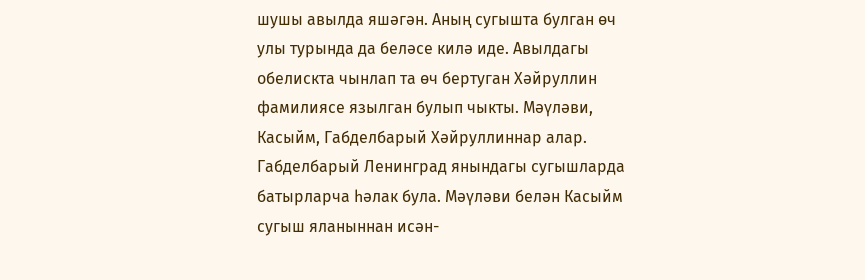шушы авылда яшәгән. Аның сугышта булган өч улы турында да беләсе килә иде. Авылдагы обелискта чынлап та өч бертуган Хәйруллин фамилиясе язылган булып чыкты. Мәүләви, Касыйм, Габделбарый Хәйруллиннар алар. Габделбарый Ленинград янындагы сугышларда батырларча һәлак була. Мәүләви белән Касыйм сугыш яланыннан исән-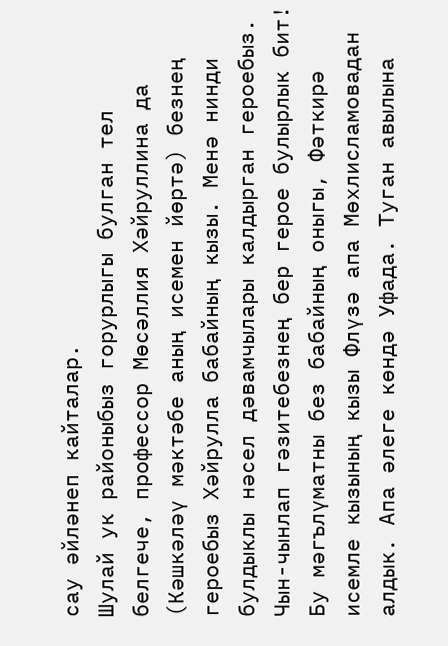сау әйләнеп кайталар.
Шулай ук районыбыз горурлыгы булган тел белгече, профессор Мөсәллия Хәйруллина да (Кәшкәләү мәктәбе аның исемен йөртә) безнең героебыз Хәйрулла бабайның кызы. Менә нинди булдыклы нәсел дәвамчылары калдырган героебыз. Чын-чынлап гәзитебезнең бер герое булырлык бит!
Бу мәгълүматны без бабайның оныгы, Фәткирә исемле кызының кызы Флүзә апа Мөхлисламовадан алдык. Апа әлеге көндә Уфада. Туган авылына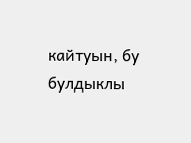кайтуын, бу булдыклы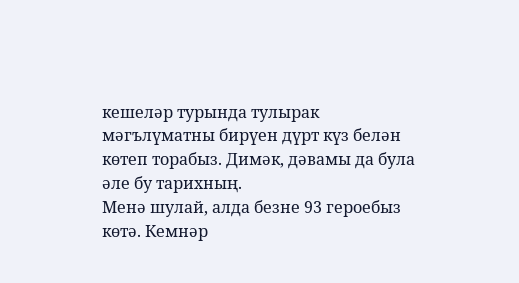кешеләр турында тулырак мәгълүматны бирүен дүрт күз белән көтеп торабыз. Димәк, дәвамы да була әле бу тарихның.
Менә шулай, алда безне 93 героебыз көтә. Кемнәр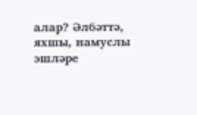алар? Әлбәттә, яхшы, намуслы эшләре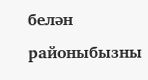белән районыбызны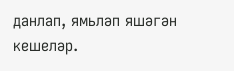данлап, ямьләп яшәгән кешеләр.